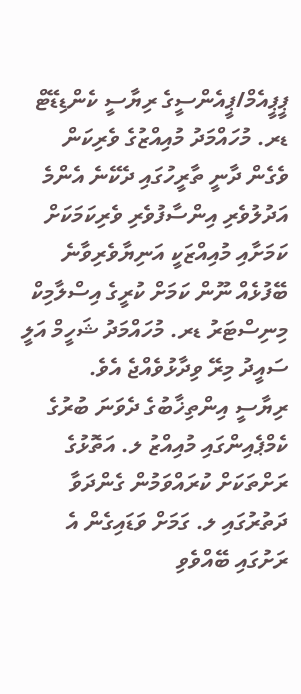ޕީޕީއެމް/ޕީއެންސީގެ ރިޔާސީ ކެންޑިޑޭޓް ޑރ. މުހައްމަދު މުއިއްޒުގެ ވެރިކަން ވެގެން ދާނީ ތާރީހުގައި ދެކޭނެ އެންމެ އަދުލުވެރި އިންސާފުވެރި ވެރިކަމަކަށް ކަމަށާއި މުއިއްޒަކީ އަނިޔާވެރިވާނެ ބޭފުޅެއް ނޫން ކަމަށް ކުރީގެ އިސްލާމިކް މިނިސްޓަރު ޑރ. މުހައްމަދު ޝަހީމް އަލީ ސައީދު މިރޭ ވިދާޅުވެއްޖެ އެވެ.
ރިޔާސީ އިންތިޚާބުގެ ދެވަނަ ބުރުގެ ކެމްޕެއިންގައި މުއިއްޒު ލ. އަތޮޅުގެ ރަށްތަކަށް ކުރައްވަމުން ގެންދަވާ ދަތުރުގައި ލ. ގަމަށް ވަޑައިގެން އެ ރަށުގައި ބޭއްވެވި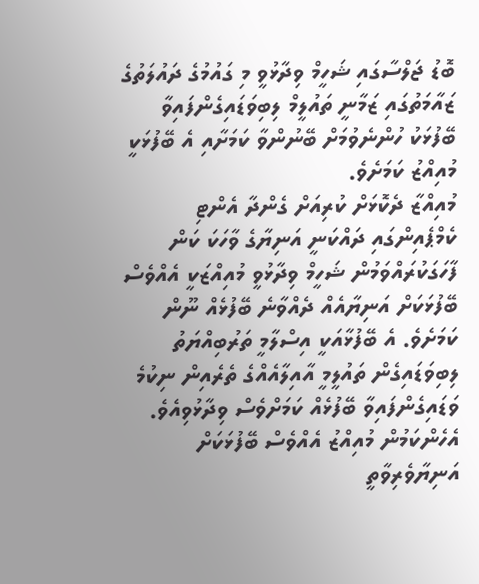ބޮޑު ޖަލްސާގައި ޝަހީމް ވިދާޅުވީ މި ގައުމުގެ ދައުލަތުގެ ޒައާމަތުގައި ޒަމާނީ ތައުލީމް ލިބިވަޑައިގެންފައިވާ ބޭފުޅަކު ހުންނެވުމަށް ބޭނުންވާ ކަމަށާއި އެ ބޭފުޅަކީ މުއިއްޒު ކަމަށެވެ.
މުއިއްޒާ ދެކޮޅަށް ކުރިއަށް ގެންދާ އެންޓި ކެމްޕެއިންގައި ދައްކަނީ އަނިޔާގެ ވާހަކަ ކަން ފާހަގަކުރައްވަމުން ޝަހީމް ވިދާޅުވީ މުއިއްޒަކީ އެއްވެސް ބޭފުޅަކަށް އަނިޔާއެއް ދެއްވާނެ ބޭފުޅެއް ނޫން ކަމަށެވެ. އެ ބޭފުޅާއަކީ އިސްލާމީ ތަރުބިއްޔަތު ލިބިވަޑައިގެން ތައުލީމީ އާއިލާއެއްގެ ތެރެއިން ނިކުމެ ވަޑައިގެންފައިވާ ބޭފުޅެއް ކަމަށްވެސް ވިދާޅުވިއެވެ.
އެހެންކަމުން މުއިއްޒު އެއްވެސް ބޭފުޅަކަށް އަނިޔާވެރިވާތީ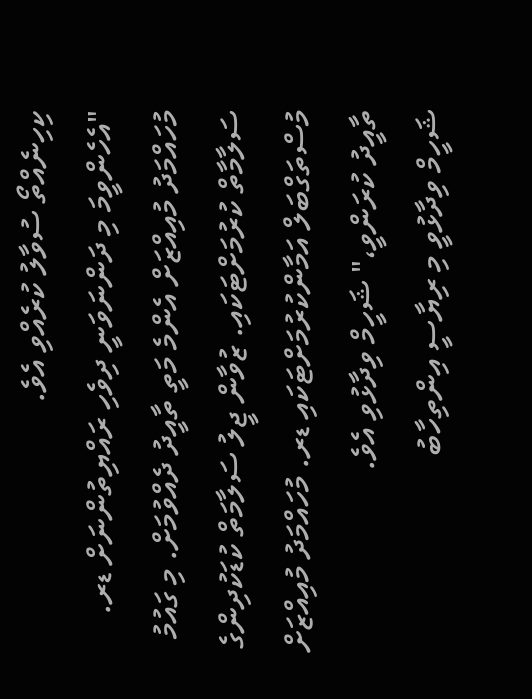ކިހިނެއްތޯ ސުވާލު ކުރެއްވި އެވެ.
"އެހެންވީމަ މި ދަންނަވަނީ ދިވެހި ރައްޔިތުންނަށް ޑރ. މުހައްމަދު މުއިއްޒަށް އެންމެ މަތީ ތާއީދު ދެއްވުމަށް. މި ގައުމު ސަލާމާތް ކުރުމަށްޓަކައި. ޒުވާން ޖީލު ސަލާމަތް ކުޑަކުދިންގެ މުސްތަގްބަލް އަމާންކުރުމަށްޓަކައި ޑރ. މުހައްމަދު މުއިއްޒަށް ތާއީދު ކުރަންވީ،" ޝަހީމް ވިދާޅުވި އެވެ.
ޝަހީމް ވިދާޅުވީ މި ރިޔާސީ އިންތިހާބު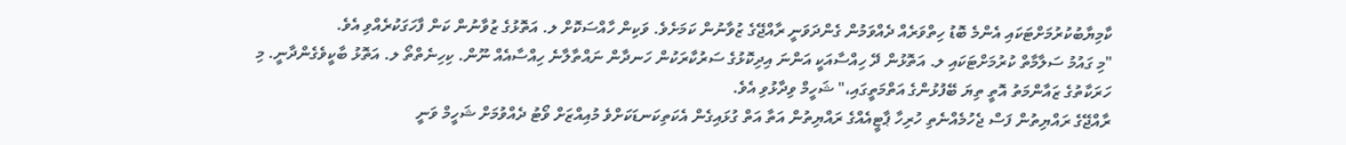ކާމިޔާބުކުރުމަށްޓަކައި އެންމެ ބޮޑު ހިތްވަރެއް ދެއްވަމުން ގެންދަވަނީ ރާއްޖޭގެ ޒުވާނުން ކަމަށެވެ. ވަކިން ހާއްސަކޮށް ލ. އަތޮޅުގެ ޒުވާނުން ކަން ފާހަގަކުރެއްވި އެވެ.
"މި ގައުމު ސަލާމާތް ކުރުމަށްޓަކައި ލ. އަތޮޅުން ދޭ ހިއްސާއަކީ އަންނަ އިދިކޮޅުގެ ސަރުކާރަކުން ހަނދާން ނައްތާލާނެ ހިއްސާއެއް ނޫން. ކިހިނެތްތޯ ލ. އަތޮޅު ބާކީވެގެންދާނީ. މި ހަރަކާތުގެ ޒައާންމަތު އޮތީ ތިޔަ ބޭފުޅުންގެ އަތްމަތީގައި،" ޝަހީމް ވިދާޅުވި އެވެ.
ރާއްޖޭގެ ރައްޔިތުން ފަސް ޖެހުމެއްނެތި ހުރިހާ ޕާޓީއެއްގެ ރައްޔިތުން އަތާ އަތް ގުޅައިގެން އެކަތިކަނޑަކަށްވެ މުއިއްޒަށް ވޯޓު ދެއްވުމަށް ޝަހީމް ވަނީ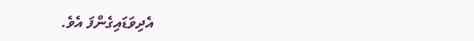އެދިވަޑައިގެންފަ އެވެ.